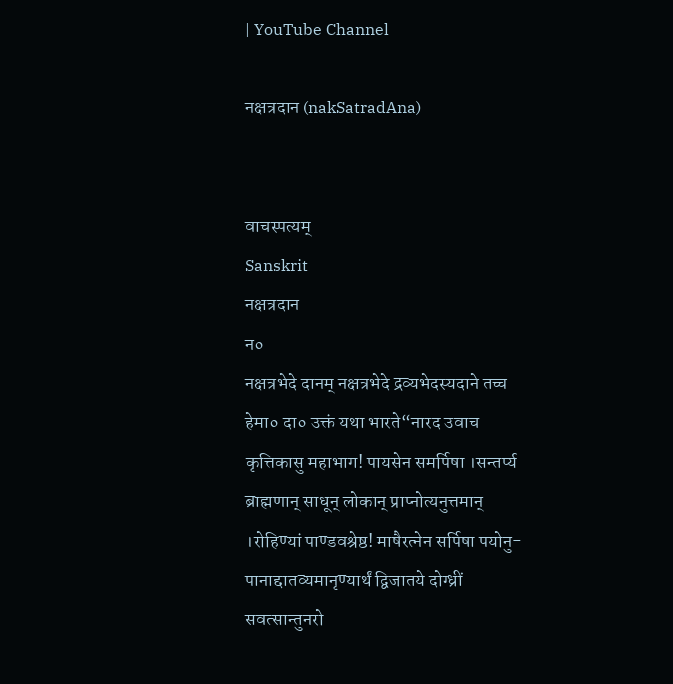| YouTube Channel

नक्षत्रदान (nakSatradAna)


वाचस्पत्यम्
Sanskrit
नक्षत्रदान
न०
नक्षत्रभेदे दानम् नक्षत्रभेदे द्रव्यभेदस्यदाने तच्च हेमा० दा० उक्तं यथा भारते“नारद उवाच कृत्तिकासु महाभाग! पायसेन समर्पिषा ।सन्तर्प्य ब्राह्मणान् साधून् लोकान् प्राप्नोत्यनुत्तमान् ।रोहिण्यां पाण्डवश्रेष्ठ! माषैरत्नेन सर्पिषा पयोनु-पानाद्दातव्यमानृण्यार्थं द्विजातये दोग्ध्रीं सवत्सान्तुनरो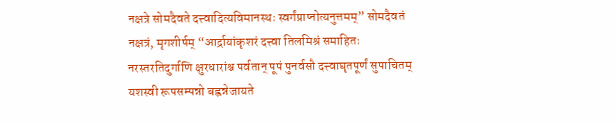नक्षत्रे सोमदैवते दत्त्वादित्यविमानस्थः स्वर्गंप्राप्नोत्यनुत्तमम्” सोमदैवतं नक्षत्रं, मृगशीर्षम् “आर्द्रायांकृशरं दत्त्वा तिलमिश्रं समाहितः नरस्तरतिदुर्गाणि क्षुरधारांश्च पर्वतान् पूपं पुनर्वसौ दत्त्वाघृतपूर्णं सुपाचितम् यशस्वी रूपसम्पन्नो बह्वन्नेजायते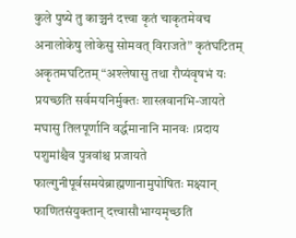कुले पुष्ये तु काञ्चनं दत्त्वा कृतं चाकृतमेवच अनालोकेषु लोकेसु सोमवत् विराजते” कृतंघटितम् अकृतमघटितम् “अश्लेषासु तथा रौप्यंवृषभं यः प्रयच्छति सर्वमयनिर्मुक्तः शास्त्रवानभि-जायते मघासु तिलपूर्णानि वर्द्धमानानि मानवः ।प्रदाय पशुमांश्चैव पुत्रवांश्च प्रजायते फाल्गुनीपूर्वसमयेब्राह्मणानामुपोषितः मक्ष्यान् फाणितसंयुक्तान् दत्त्वासौभाग्यमृच्छति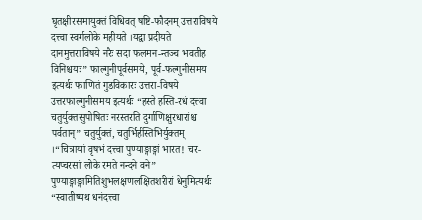घृतक्षीरसमायुक्तं विधिवत् षष्टि-फौदनम् उत्तराविषये दत्त्वा स्वर्गलोके महीयते ।यद्वा प्रदीयते दानमुत्तराविषये नरैः सदा फलमन-न्तञ्च भवतीह विनिश्चयः” फाल्गुनीपूर्वसमये, पूर्व-फल्गुनीसमय इत्यर्थः फाणितं गुडविकारः उत्तरा-विषये उत्तरफाल्गुनीसमय इत्यर्थः “हस्ते हस्ति-रधं दत्त्वा चतुर्युक्तसुपोषितः नरस्तरति दुर्गाणिक्षुरधारांश्च पर्वतान्” चतुर्युक्तं, चतुर्भिर्हस्तिभिर्युक्तम् ।“चित्रायां वृषभं दत्त्वा पुण्याङ्गाङ्गां भारत! चर-त्यप्चरसां लोके रमते नन्दने वने” पुण्याङ्गाङ्गामितिशुभलक्षणलक्षितशरीरां धेनुमित्यर्थः “स्वातीष्यथ धनंदत्त्वा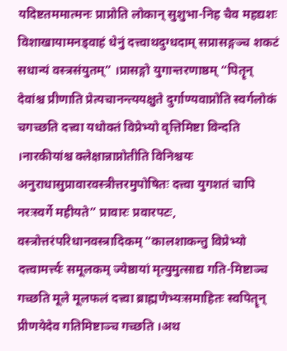यदिष्टतममात्मनः प्राप्नोति लोकान् सुशुभा-निह चैव महद्यशः विशाखायामनड्वाहं धेनुं दत्त्वाथदुग्धदाम् सप्रासङ्गञ्च शकटं सधान्यं वस्त्रसंयुतम्” ।प्रासङ्गो युगान्तरणाष्ठम् “पितॄन् देवांश्च प्रीणाति प्रेत्यचानन्त्ययक्षुते दुर्गाण्यवाप्नोति स्वर्गलोकं चगच्छति दत्त्वा यधोक्तं विप्रेभ्यो वृत्तिमिष्टा विन्दति ।नारकीयांश्च क्लेक्षान्नाप्नोतीति विनिश्चयः अनुराधासुप्रावारवस्त्रीत्तरमुपोषितः दत्त्वा युगशतं चापि नरःस्वर्गे महीयते” प्रावारः प्रवारपटः, वस्त्रोत्तरंपरिधानवस्त्रादिकम् “कालशाकन्तु विप्रेभ्यो दत्त्वामर्त्त्यः समूलकम् ज्येष्ठायां मृत्युमुत्साद्य गति-मिष्टाञ्च गच्छति मूले मूलफलं दत्त्वा ब्राह्मणेभ्यःसमाहितः स्वपितॄन् प्रीणयेदेव गतिमिष्टाञ्च गच्छति ।अथ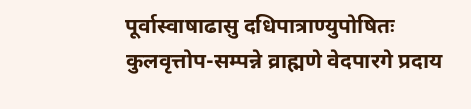पूर्वास्वाषाढासु दधिपात्राण्युपोषितः कुलवृत्तोप-सम्पन्ने व्राह्मणे वेदपारगे प्रदाय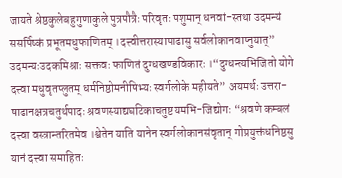जायते श्रेष्ठकुलेबहुगुणाकुले पुत्रपौत्रैः परिवृतः पशुमान् धनवां-स्तथा उदमन्यं ससर्पिष्कं प्रभूतमधुफाणितम् ।दत्त्वीत्तरास्यापाढासु सर्वलोकानवाप्नुयात्” उदमन्यःउदकमिश्राः सक्तवः फाणितं दुग्धखण्डविकारः ।“दुग्धन्त्यभिजितो योगे दत्त्वा मधुवृतप्लुतम् धर्मनिष्ठोमनीषिभ्यः स्वर्गलोके महीयते” अयमर्थः उत्तरा-षाढानक्षत्रचतुर्थपादः श्रवणस्याद्यघटिकाचतुष्टयमभि-जिद्योगः “श्रवणे कम्बलं दत्त्वा वस्त्रान्तरितमेव ।श्वेतेन याति यानेन स्वर्गलोकानसंवृतान् गोप्रयुक्तंधनिष्ठसु यानं दत्त्वा समाहितः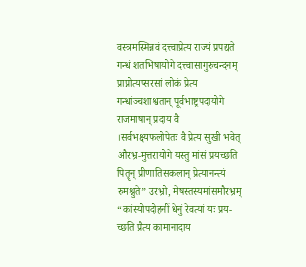वस्त्रमस्मिन्नवं दत्त्वाप्रेत्य राज्यं प्रपद्यते गन्धं शतभिषायोगे दत्त्वासागुरुचन्दनम् प्राप्नोत्यप्सरसां लोकं प्रेत्य गन्धांञ्चशाश्वतान् पूर्वभाष्ट्रपदायोगे राजमाषान् प्रदाय वै ।सर्वभक्ष्यफलोपेतः वै प्रेत्य सुखी भवेत् औरभ्र-मुत्तरायोगे यस्तु मांसं प्रयच्छति पितॄन् प्रीणातिसकलान् प्रेत्यानन्त्यं रुमश्नुते” उरभ्रो, मेषस्तस्यमांसमौरभ्रम् “कांस्योपदोहनीं धेनुं रेवत्यां यः प्रय-च्छति प्रैत्य कामानादाय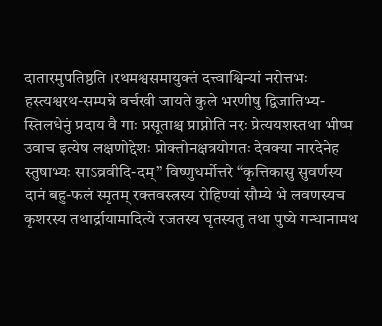दातारमुपतिष्ठति ।रथमश्वसमायुक्तं दत्त्वाश्विन्यां नरोत्तभः हस्त्यश्वरथ-सम्पन्ने वर्चखी जायते कुले भरणीषु द्विजातिभ्य-स्तिलधेनुं प्रदाय वै गाः प्रसूताश्च प्राप्नोति नरः प्रेत्ययशस्तथा भीष्म उवाच इत्येष लक्षणोद्देशः प्रोक्तोनक्षत्रयोगतः देवक्या नारदेनेह स्तुषाभ्यः साऽव्रवीदि-दम्” विष्णुधर्मोत्तरे “कृत्तिकासु सुवर्णस्य दानं बहु-फलं स्मृतम् रक्तवस्त्रस्य रोहिण्यां सौम्ये भे लवणस्यच कृशरस्य तथार्द्रायामादित्ये रजतस्य घृतस्यतु तथा पुष्ये गन्धानामथ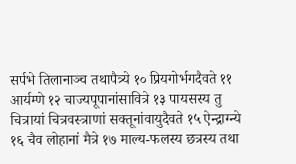सर्पभे तिलानाञ्च तथापैत्र्ये १० प्रियगोर्भगदैवते ११ आर्यम्णे १२ चाज्यपूपानांसावित्रे १३ पायसस्य तु चित्रायां चित्रवस्त्राणां सक्तूनांवायुदैवते १५ ऐन्द्राग्न्ये १६ चैव लोहानां मैत्रे १७ माल्य-फलस्य छत्रस्य तथा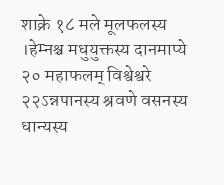शाक्रे १८ मले मूलफलस्य ।हेम्नश्च मधुयुक्तस्य दानमाप्ये २० महाफलम् विश्वेश्वरे २२ऽन्नपानस्य श्रवणे वसनस्य धान्यस्य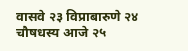वासवे २३ विप्राबारुणे २४ चौषधस्य आजे २५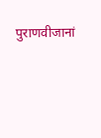पुराणवीजानां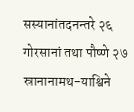सस्यानांतदनन्तरे २६ गोरसानां तथा पौष्णे २७ स्रानानामथ-याश्विने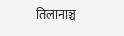तिलानाञ्च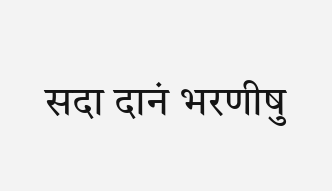सदा दानं भरणीषु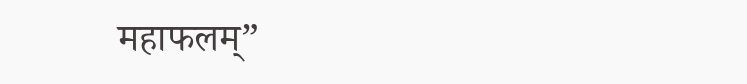महाफलम्”